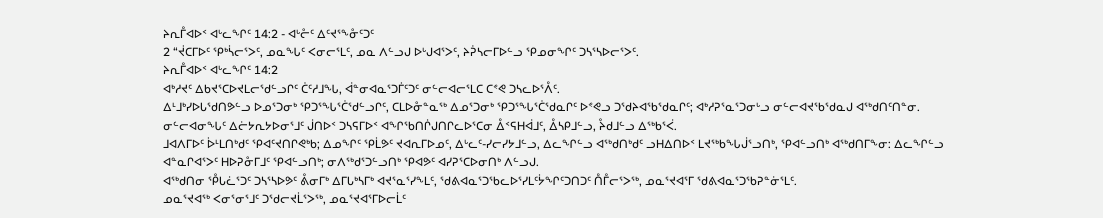ᔨᕆᒤᐊᐅᑉ ᐊᒡᓚᖏᑦ 14:2 - ᐊᒡᓔᑦ ᐃᑦᔪᕐᖕᓁᑦᑐᑦ
2 “ᔫᑕᒥᐅᑦ ᕿᒃᓵᓕᕐᐳᑦ, ᓄᓇᖓᑦ ᐸᓂᓕᕐᒪᑦ, ᓄᓇ ᐱᓪᓗᒍ ᐅᒡᒍᐊᕐᐳᑦ, ᔨᕉᓴᓕᒥᐅᓪᓗ ᕿᓄᓂᖏᑦ ᑐᓴᕐᓴᐅᓕᕐᐳᑦ.
ᔨᕆᒤᐊᐅᑉ ᐊᒡᓚᖏᑦ 14:2
ᐊᒃᓱᔪᑦ ᐃᑲᔪᕐᑕᐅᔪᒪᓕᖁᓪᓗᒋᑦ ᑖᑦᓱᒧᖓ, ᐋᓐᓂᐊᓇᕐᑐᒦᑦᑐᑦ ᓂᓪᓕᐊᓕᕐᒪᑕ ᑕᕝᕙ ᑐᓴᓚᐅᕐᐰᑦ.
ᐃᒻᒧᒃᓯᐅᒐᖁᑎᕗᓪᓗ ᐅᓄᕐᑐᓂᒃ ᕿᑐᕐᖓᕐᑖᖁᓪᓗᒋᑦ, ᑕᒪᐅᓁᓐᓇᖅ ᐃᓄᕐᑐᓂᒃ ᕿᑐᕐᖓᕐᑖᖁᓇᒋᑦ ᐅᕝᕙᓗ ᑐᖁᔨᐊᖃᖁᓇᒋᑦ; ᐊᒃᓱᕈᕐᓇᕐᑐᓂᒡᓗ ᓂᓪᓕᐊᔪᖃᖁᓇᒍ ᐊᖅᑯᑎᑦᑎᓐᓂ.
ᓂᓪᓕᐊᓂᖓᑦ ᐃᓖᔭᕆᔭᐅᓂᕐᒧᑦ ᒎᑎᐅᑉ ᑐᓴᕋᒥᐅᑉ ᐊᖏᖃᑎᒌᒍᑎᒋᓚᐅᕐᑕᓂ ᐂᑉᕋᕼᐋᒧᑦ, ᐂᓴᑭᒧᓪᓗ, ᔧᑯᒧᓪᓗ ᐃᖅᑲᕐᐹ.
ᒧᐊᐱᒥᐅᑦ ᐆᒻᒪᑎᒃᑯᑦ ᕿᐊᑦᔪᑎᒋᕙᒃᑲ; ᐃᓄᖏᑦ ᕿᒫᕗᑦ ᔪᐊᕆᒥᐅᓄᑦ, ᐃᒡᓚᑦ-ᓯᓕᓯᔭᒧᓪᓗ, ᐃᓚᖏᓪᓗ ᐊᖅᑯᑎᒃᑯᑦ ᓗᕼᐃᑎᐅᑉ ᒪᔪᖅᑲᖓᒎᕐᓗᑎᒃ, ᕿᐊᓪᓗᑎᒃ ᐊᖅᑯᑎᒥᖕᓂ: ᐃᓚᖏᓪᓗ ᐊᓐᓇᒋᐊᕐᐳᑦ ᕼᐅᕈᓁᒥᒧᑦ ᕿᐊᓪᓗᑎᒃ; ᓂᐱᖅᑯᕐᑐᓪᓗᑎᒃ ᕿᐊᕗᑦ ᐊᓯᕈᕐᑕᐅᓂᑎᒃ ᐱᓪᓗᒍ.
ᐊᖅᑯᑎᓂ ᕾᒐᓛᕐᑐᑦ ᑐᓴᕐᓴᐅᕗᑦ ᕔᓂᒥᒃ ᐃᒥᒐᒃᓴᒥᒃ ᐊᔪᕐᓇᕐᓯᖕᒪᑦ, ᖁᕕᐊᓇᕐᑐᖃᓚᐅᕐᓯᒪᑦᔮᖏᑦᑐᑎᑐᑦ ᑍᒤᓕᕐᐳᖅ, ᓄᓇᕐᔪᐊᕐᒥ ᖁᕕᐊᓇᕐᑐᖃᕈᓐᓃᕐᒪᑦ.
ᓄᓇᕐᔪᐊᖅ ᐸᓂᕐᓂᕐᒧᑦ ᑐᖁᓕᔪᒫᕐᐳᖅ, ᓄᓇᕐᔪᐊᕐᒥᐅᓕᒫᑦ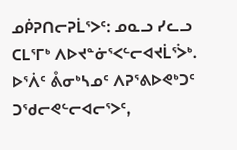ᓄᑮᕈᑎᓕᕈᒫᕐᐳᑦ: ᓄᓇᓗ ᓯᓚᓗ ᑕᒪᕐᒥᒃ ᐱᐅᔪᓐᓃᕐᐸᓪᓕᐊᔪᒫᕐᐴᒃ.
ᐅᕐᐲᑦ ᕔᓂᒃᓴᓄᑦ ᐱᕈᕐᕕᐅᕙᒃᑐᑦ ᑐᖁᓕᕙᓪᓕᐊᓕᕐᐳᑦ,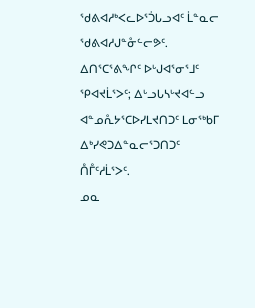ᖁᕕᐊᓱᒃᐸᓚᐅᕐᑑᒐᓗᐊᑦ ᒫᓐᓇᓕ ᖁᕕᐊᓱᒍᓐᓁᓪᓕᕗᑦ.
ᐃᑎᕐᑕᕐᕕᖏᑦ ᐅᒡᒍᐊᕐᓂᕐᒧᑦ ᕿᐊᔪᒫᕐᐳᑦ; ᐃᒡᓗᒐᓴᒡᔪᐊᓪᓗ ᐊᓐᓄᕅᔭᕐᑕᐅᓯᒪᔪᑎᑐᑦ ᒪᓂᖅᑲᒥ ᐃᒃᓯᕙᑐᐃᓐᓇᓕᕐᑐᑎᑐᑦ ᑍᒤᑦᓱᒫᕐᐳᑦ.
ᓄᓇ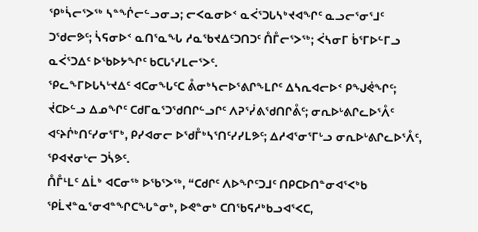ᕿᒃᓵᓕᕐᐳᖅ ᓴᓐᖐᓕᓪᓗᓂᓗ; ᓕᐸᓇᓂᐅᑉ ᓇᐹᕐᑐᒐᓴᒃᔪᐊᖏᑦ ᓇᓗᓕᕐᓂᕐᒧᑦ ᑐᖁᓕᕗᑦ; ᓵᕋᓂᐅᑉ ᓇᑎᕐᓇᖓ ᓱᓇᖃᔪᐃᑦᑐᑎᑐᑦ ᑍᒤᓕᕐᐳᖅ; ᐹᓴᓂᒥ ᑳᕐᒥᐅᓪᒥᓗ ᓇᐹᕐᑐᐃᑦ ᐅᖃᐅᔭᖏᑦ ᑲᑕᒐᕐᓯᒪᓕᕐᐳᑦ.
ᕿᓚᖕᒥᐅᒐᓴᒡᔪᐃᑦ ᐊᑕᓂᖓᑦᑕ ᕔᓂᒃᓴᓕᐅᕐᕕᒋᖕᒪᒋᑦ ᐃᓴᕆᐊᓕᐅᑉ ᑭᖑᕚᖏᑦ; ᔫᑕᐅᓪᓗ ᐃᓄᖏᑦ ᑕᑯᒥᓇᕐᑐᖁᑎᒋᓪᓗᒋᑦ ᐱᕈᕐᓰᕕᖁᑎᒋᕔᑦ; ᓂᕆᐅᒡᕕᒋᓚᐅᕐᐰᑦ ᐊᑦᔨᒌᒃᑎᑦᓯᓂᕐᒥᒃ, ᑭᓯᐊᓂᓕ ᐅᖁᒤᒃᓴᕐᑎᑦᓯᓯᒪᕗᑦ; ᐃᓱᐊᕐᓂᕐᒥᒡᓗ ᓂᕆᐅᒡᕕᒋᓚᐅᕐᐰᑦ, ᕿᐊᔪᓂᒡᓕ ᑐᓵᕗᑦ.
ᑍᒤᒻᒪᑦ ᐃᒫᒃ ᐊᑕᓂᖅ ᐅᖃᕐᐳᖅ, “ᑕᑯᒋᑦ ᐱᐅᖏᑦᑐᒧᑦ ᑎᑭᑕᐅᑎᓐᓂᐊᕐᐸᒃᑲ ᕿᒫᔪᓐᓇᕐᓂᐊᓐᖏᑕᖓᓐᓂᒃ, ᐅᕙᓐᓂᒃ ᑕᑎᖃᕋᓱᒃᑲᓗᐊᕐᐸᑕ,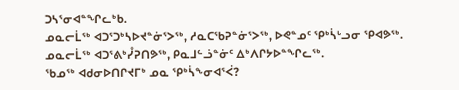ᑐᓴᕐᓂᐊᓐᖏᓚᒃᑲ.
ᓄᓇᓕᒫᖅ ᐊᑐᕐᑐᒃᓴᐅᔪᓐᓃᕐᐳᖅ, ᓱᓇᑕᖃᕈᓐᓃᕐᐳᖅ, ᐅᕙᓐᓄᑦ ᕿᒃᓵᒡᓗᓂ ᕿᐊᕗᖅ. ᓄᓇᓕᒫᖅ ᐊᑐᕐᕕᒃᓮᕈᑎᕗᖅ, ᑭᓇᒧᓪᓘᓐᓃᑦ ᐃᒃᐱᒋᔭᐅᓐᖏᓚᖅ.
ᖃᓄᖅ ᐊᑯᓂᐅᑎᒋᔪᒥᒃ ᓄᓇ ᕿᒃᓵᖕᓂᐊᕐᐹ?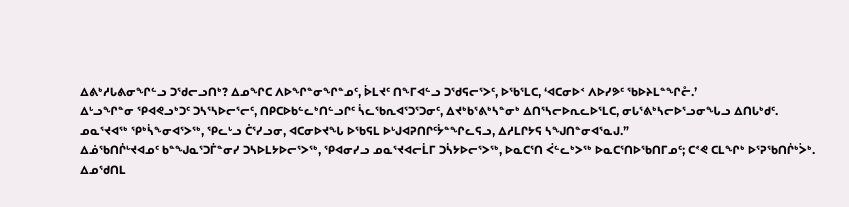ᐃᕕᒃᓱᒐᕕᓂᖏᓪᓗ ᑐᖁᓕᓗᑎᒃ? ᐃᓄᖏᑕ ᐱᐅᖏᓐᓂᖏᓐᓄᑦ, ᐆᒪᔪᑦ ᑎᖕᒥᐊᓪᓗ ᑐᖁᕋᓕᕐᐳᑦ, ᐅᖃᕐᒪᑕ, ‘ᐊᑕᓂᐅᑉ ᐱᐅᓯᕗᑦ ᖃᐅᔨᒪᓐᖏᓔ.’
ᐃᒡᓗᖏᓐᓂ ᕿᐊᕙᓗᒃᑐᑦ ᑐᓴᕐᓴᐅᓕᕐᓕᑦ, ᑎᑭᑕᐅᑲᓪᓚᒃᑎᓪᓗᒋᑦ ᓵᓚᖃᕆᐊᕐᑐᕐᑐᓂᑦ, ᐃᔪᒃᑲᕐᕕᒃᓴᓐᓂᒃ ᐃᑎᕐᓴᓕᐅᕆᓚᐅᕐᒪᑕ, ᓂᒐᕐᕕᒃᓴᓕᐅᕐᓗᓂᖓᓗ ᐃᑎᒐᒃᑯᑦ.
ᓄᓇᕐᔪᐊᖅ ᕿᒃᓵᖕᓂᐊᕐᐳᖅ, ᕿᓚᒡᓗ ᑖᕐᓯᓗᓂ, ᐊᑕᓂᐅᔪᖓ ᐅᖃᕋᒪ ᐅᒡᒍᐊᕈᑎᒋᑦᔮᓐᖏᓚᕋᓗ, ᐃᓱᒪᒋᔭᕋ ᓴᖑᑎᓐᓂᐊᕐᓇᒍ.”
ᐃᓅᖃᑎᒌᒡᔪᐊᓄᑦ ᑲᓐᖑᓇᕐᑐᒦᓐᓂᓯ ᑐᓴᐅᒪᔭᐅᓕᕐᐳᖅ, ᕿᐊᓂᓯᓗ ᓄᓇᕐᔪᐊᓕᒫᒥ ᑐᓵᔭᐅᓕᕐᐳᖅ, ᐅᓇᑕᕐᑎ ᐹᓪᓚᒃᐳᖅ ᐅᓇᑕᕐᑎᐅᖃᑎᒥᓄᑦ; ᑕᕝᕙ ᑕᒪᖏᒃ ᐅᕐᕈᖃᑎᒌᒃᐴᒃ.
ᐃᓄᖁᑎᒪ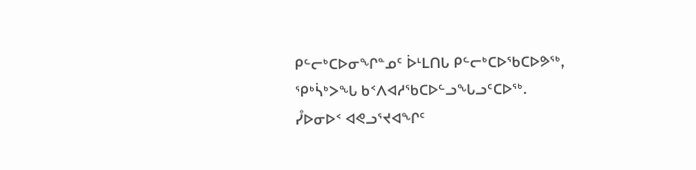ᑭᓪᓕᒃᑕᐅᓂᖏᓐᓄᑦ ᐆᒻᒪᑎᒐ ᑭᓪᓕᒃᑕᐅᖃᑕᐅᕗᖅ, ᕿᒃᓵᒃᐳᖓ ᑲᑉᐱᐊᓱᖃᑕᐅᓪᓗᖓᓗᑦᑕᐅᖅ.
ᓮᐅᓂᐅᑉ ᐊᕙᓗᕐᔪᐊᖏᑦ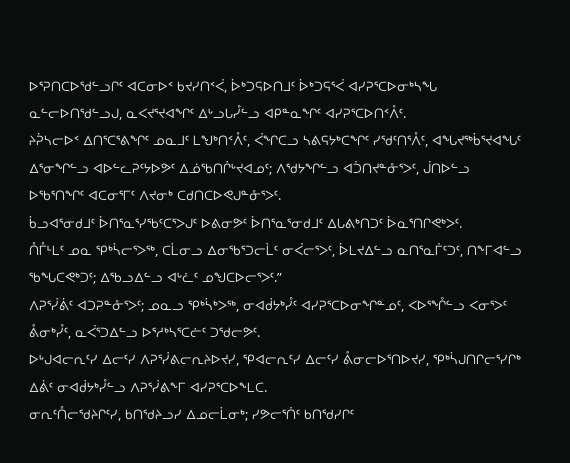ᐅᕐᕈᑎᑕᐅᖁᓪᓗᒋᑦ ᐊᑕᓂᐅᑉ ᑲᔪᓯᑎᑉᐹ, ᐆᒃᑐᕋᐅᑎᒧᑦ ᐆᒃᑐᕋᕐᐹ ᐊᓯᕈᕐᑕᐅᓂᒃᓴᖓ ᓇᓪᓕᐅᑎᖁᓪᓗᒍ, ᓇᐸᔪᕐᔪᐊᖏᑦ ᐃᒡᓗᒐᓮᓪᓗ ᐊᑭᓐᓇᖏᑦ ᐊᓯᕈᕐᑕᐅᑎᑉᐰᑦ.
ᔨᕉᓴᓕᐅᑉ ᐃᑎᕐᑕᕐᕕᖏᑦ ᓄᓇᒧᑦ ᒪᖑᒃᑎᑉᐰᑦ, ᐹᖏᑕᓗ ᓴᕕᕋᔭᒃᑕᖏᑦ ᓯᖁᑦᑎᕐᐰᑦ, ᐊᖓᔪᖅᑳᕐᔪᐊᖓᑦ ᐃᕐᓂᖏᓪᓗ ᐊᐅᓪᓚᕈᑦᔭᐅᕗᑦ ᐃᓅᖃᑎᒌᒡᔪᐊᓄᑦ; ᐱᖁᔭᖏᓪᓗ ᐊᑑᑎᔪᓐᓁᕐᐳᑦ, ᒎᑎᐅᓪᓗ ᐅᖃᕐᑎᖏᑦ ᐊᑕᓂᕐᒥᑦ ᐱᔪᓂᒃ ᑕᑯᑎᑕᐅᕙᒍᓐᓁᕐᐳᑦ.
ᑳᓗᐊᕐᓂᑯᒧᑦ ᐆᑎᕐᓇᕐᓯᖃᑦᑕᕐᐳᒍᑦ ᐅᕕᓂᕗᑦ ᐆᑎᕐᓇᕐᓂᑯᒧᑦ ᐃᒐᕕᒃᑎᑐᑦ ᐆᓇᕐᑎᒋᕙᒃᐳᑦ.
ᑍᒤᒻᒪᑦ ᓄᓇ ᕿᒃᓵᓕᕐᐳᖅ, ᑕᒫᓂᓗ ᐃᓂᖃᕐᑐᓕᒫᑦ ᓂᐹᓕᕐᐳᑦ, ᐆᒪᔪᐃᓪᓗ ᓇᑎᕐᓇᒦᑦᑐᑦ, ᑎᖕᒥᐊᓪᓗ ᖃᖓᑕᕙᒃᑐᑦ; ᐃᖃᓗᐃᓪᓗ ᐊᒡᓛᑦ ᓄᖑᑕᐅᓕᕐᐳᑦ.”
ᐱᕈᕐᓰᕖᑦ ᐊᑐᕈᓐᓁᕐᐳᑦ; ᓄᓇᓗ ᕿᒃᓵᒃᐳᖅ, ᓂᐊᑰᔭᒃᓮᑦ ᐊᓯᕈᕐᑕᐅᓂᖏᓐᓄᑦ, ᐸᐅᕐᖎᓪᓗ ᐸᓂᕐᐳᑦ ᕔᓂᒃᓮᑦ, ᓇᐹᕐᑐᐃᓪᓗ ᐅᕐᓱᒃᓴᕐᑕᓖᑦ ᑐᖁᓕᕗᑦ.
ᐅᒡᒍᐊᓕᕆᑦᓯ ᐃᓕᑦᓯ ᐱᕈᕐᓰᕕᓕᕆᔨᐅᔪᓯ, ᕿᐊᓕᕆᑦᓯ ᐃᓕᑦᓯ ᕔᓂᓕᐅᕐᑎᐅᔪᓯ, ᕿᒃᓵᒍᑎᒋᓕᕐᓯᒋᒃ ᐃᕖᑦ ᓂᐊᑰᔭᒃᓮᓪᓗ ᐱᕈᕐᓰᕕᖕᒥ ᐊᓯᕈᕐᑕᐅᖕᒪᑕ.
ᓂᕆᑦᑍᓕᖁᔨᒋᑦᓯ, ᑲᑎᖁᔨᓗᓯ ᐃᓄᓕᒫᓂᒃ; ᓯᕗᓕᕐᑏᑦ ᑲᑎᖁᓯᒋᑦ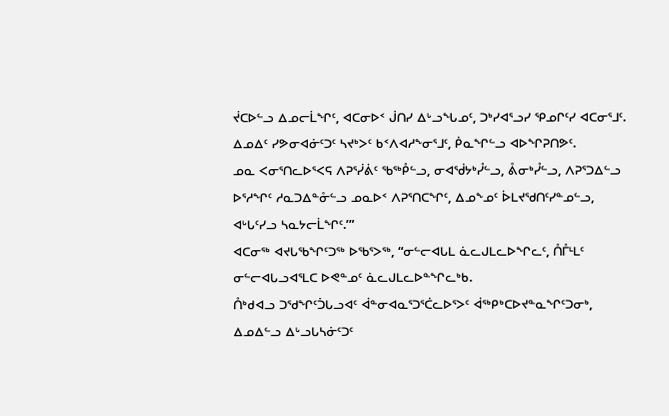ᔫᑕᐅᓪᓗ ᐃᓄᓕᒫᖏᑦ, ᐊᑕᓂᐅᑉ ᒎᑎᓯ ᐃᒡᓗᖓᓄᑦ, ᑐᒃᓯᐊᕐᓗᓯ ᕿᓄᒋᑦᓯ ᐊᑕᓂᕐᒧᑦ.
ᐃᓄᐃᑦ ᓯᕗᓂᐊᓃᑦᑐᑦ ᓴᔪᒃᐳᑦ ᑲᑉᐱᐊᓱᖕᓂᕐᒧᑦ, ᑮᓇᖏᓪᓗ ᐊᐅᖏᕈᑎᕗᑦ.
ᓄᓇ ᐸᓂᕐᑎᓚᐅᕐᐸᕋ ᐱᕈᕐᓰᕖᑦ ᖃᖅᑬᓪᓗ, ᓂᐊᖂᔭᒃᓮᓪᓗ, ᕔᓂᒃᓮᓪᓗ, ᐱᕈᕐᑐᐃᓪᓗ ᐅᕐᓱᖏᑦ ᓱᓇᑐᐃᓐᓁᓪᓗ ᓄᓇᐅᑉ ᐱᕈᕐᑎᑕᖏᑦ, ᐃᓄᖕᓄᑦ ᐆᒪᔪᖁᑎᑦᓯᓐᓄᓪᓗ, ᐊᒡᒐᑦᓯᓗ ᓴᓇᔭᓕᒫᖏᑦ.’”
ᐊᑕᓂᖅ ᐊᔪᒐᖃᖏᑦᑐᖅ ᐅᖃᕐᐳᖅ, “ᓂᓪᓕᐊᒐᒪ ᓈᓚᒍᒪᓚᐅᖏᓚᑦ, ᑍᒤᒻᒪᑦ ᓂᓪᓕᐊᒐᓗᐊᕐᒪᑕ ᐅᕙᓐᓄᑦ ᓈᓚᒍᒪᓚᐅᓐᖏᓚᒃᑲ.
ᑍᒃᑯᐊᓗ ᑐᖁᖏᑦᑑᒐᓗᐊᑦ ᐋᓐᓂᐊᓇᕐᑐᕐᑖᓚᐅᕐᐳᑦ ᐋᖅᑭᒃᑕᐅᔪᓐᓇᖏᑦᑐᓂᒃ, ᐃᓄᐃᓪᓗ ᐃᒡᓗᒐᓴᓃᑦᑐᑦ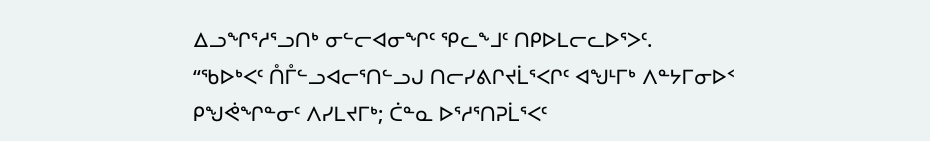ᐃᓗᖏᕐᓱᕐᓗᑎᒃ ᓂᓪᓕᐊᓂᖏᑦ ᕿᓚᖕᒧᑦ ᑎᑭᐅᒪᓕᓚᐅᕐᐳᑦ.
“ᖃᐅᒃᐸᑦ ᑍᒤᓪᓗᐊᓕᕐᑎᓪᓗᒍ ᑎᓕᓯᕕᒋᔪᒫᕐᐸᒋᑦ ᐊᖑᒻᒥᒃ ᐱᓐᔭᒥᓂᐅᑉ ᑭᖑᕚᖏᓐᓂᑦ ᐱᓯᒪᔪᒥᒃ; ᑖᓐᓇ ᐅᕐᓱᕐᑎᕈᒫᕐᐸᑦ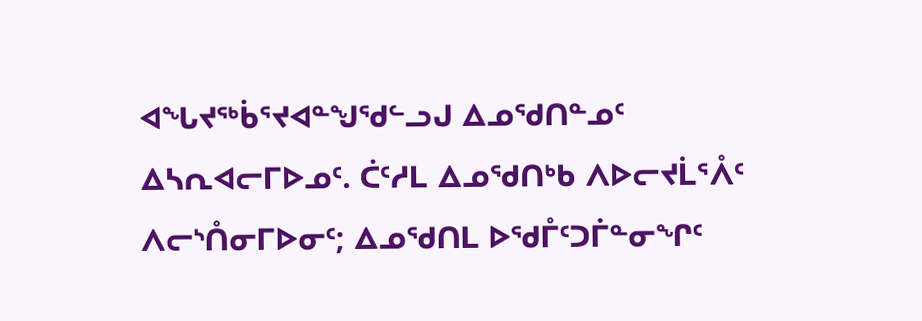ᐊᖓᔪᖅᑳᕐᔪᐊᓐᖑᖁᓪᓗᒍ ᐃᓄᖁᑎᓐᓄᑦ ᐃᓴᕆᐊᓕᒥᐅᓄᑦ. ᑖᑦᓱᒪ ᐃᓄᖁᑎᒃᑲ ᐱᐅᓕᔪᒫᕐᐰᑦ ᐱᓕᔅᑍᓂᒥᐅᓂᑦ; ᐃᓄᖁᑎᒪ ᐅᖁᒤᑦᑐᒦᓐᓂᖏᑦ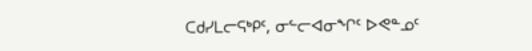ᑕᑯᓯᒪᓕᕋᒃᑭᑦ, ᓂᓪᓕᐊᓂᖏᑦ ᐅᕙᓐᓄᑦ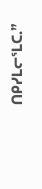ᑎᑭᓯᒪᓕᕐᒪᑕ.”